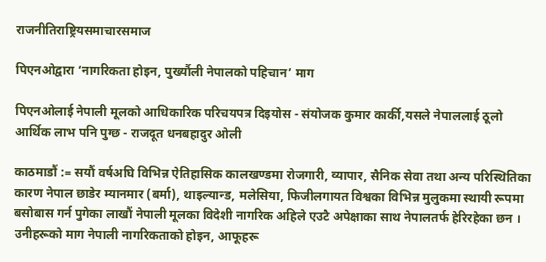राजनीतिराष्ट्रियसमाचारसमाज

पिएनओद्वारा ‘नागरिकता होइन, पुर्ख्यौली नेपालको पहिचान’ माग

पिएनओलाई नेपाली मूलको आधिकारिक परिचयपत्र दिइयोस - संयोजक कुमार कार्की,यसले नेपाललाई ठूलो आर्थिक लाभ पनि पुग्छ - राजदूत धनबहादुर ओली

काठमाडौं := सयौं वर्षअघि विभिन्न ऐतिहासिक कालखण्डमा रोजगारी, व्यापार, सैनिक सेवा तथा अन्य परिस्थितिका कारण नेपाल छाडेर म्यानमार (बर्मा), थाइल्यान्ड, मलेसिया, फिजीलगायत विश्वका विभिन्न मुलुकमा स्थायी रूपमा बसोबास गर्न पुगेका लाखौं नेपाली मूलका विदेशी नागरिक अहिले एउटै अपेक्षाका साथ नेपालतर्फ हेरिरहेका छन । उनीहरूको माग नेपाली नागरिकताको होइन, आफूहरू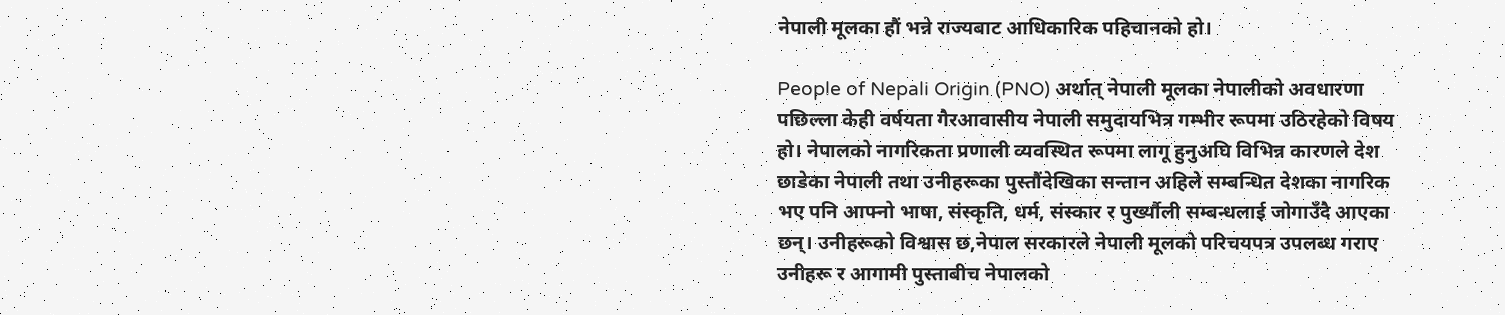नेपाली मूलका हौं भन्ने राज्यबाट आधिकारिक पहिचानको हो।

People of Nepali Origin (PNO) अर्थात् नेपाली मूलका नेपालीको अवधारणा पछिल्ला केही वर्षयता गैरआवासीय नेपाली समुदायभित्र गम्भीर रूपमा उठिरहेको विषय हो। नेपालको नागरिकता प्रणाली व्यवस्थित रूपमा लागू हुनुअघि विभिन्न कारणले देश छाडेका नेपाली तथा उनीहरूका पुस्तौंदेखिका सन्तान अहिले सम्बन्धित देशका नागरिक भए पनि आफ्नो भाषा, संस्कृति, धर्म, संस्कार र पुर्ख्यौली सम्बन्धलाई जोगाउँदै आएका छन्। उनीहरूको विश्वास छ,नेपाल सरकारले नेपाली मूलको परिचयपत्र उपलब्ध गराए उनीहरू र आगामी पुस्ताबीच नेपालको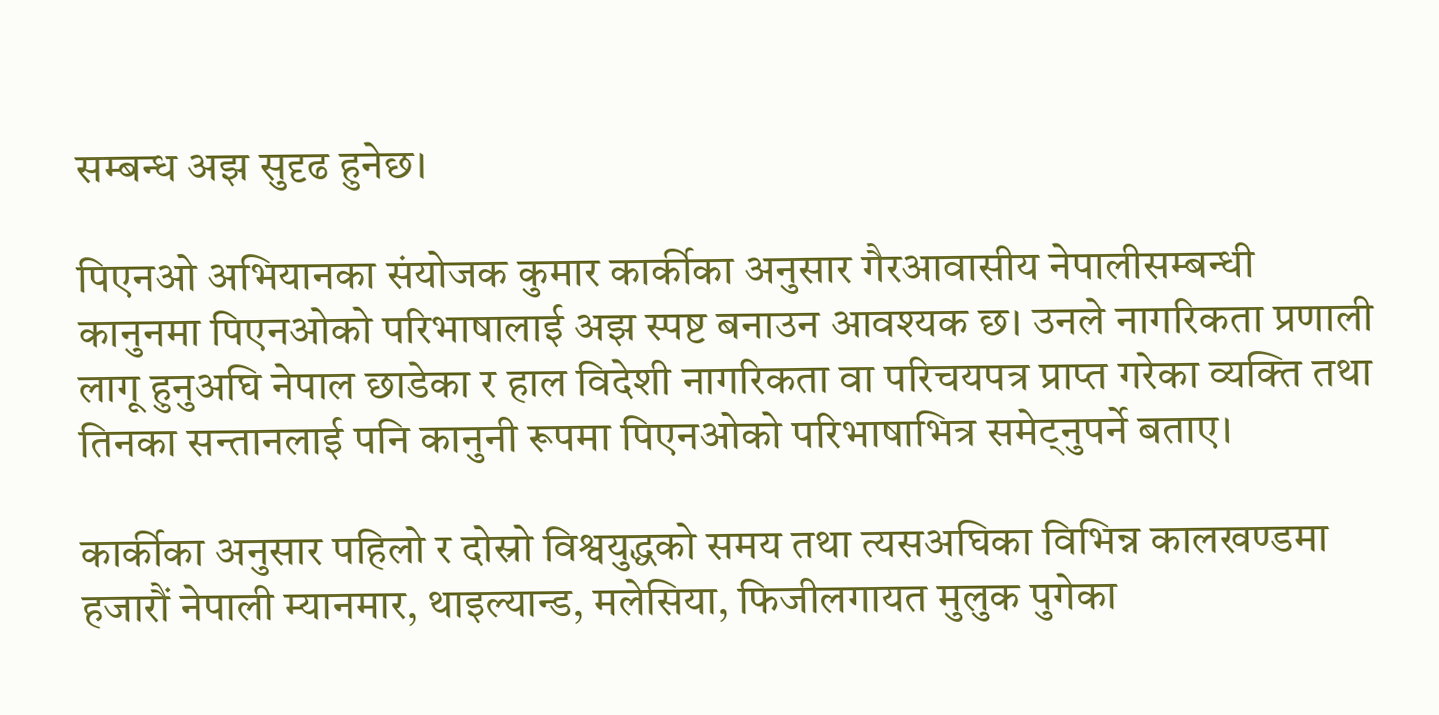सम्बन्ध अझ सुदृढ हुनेछ।

पिएनओ अभियानका संयोजक कुमार कार्कीका अनुसार गैरआवासीय नेपालीसम्बन्धी कानुनमा पिएनओको परिभाषालाई अझ स्पष्ट बनाउन आवश्यक छ। उनले नागरिकता प्रणाली लागू हुनुअघि नेपाल छाडेका र हाल विदेशी नागरिकता वा परिचयपत्र प्राप्त गरेका व्यक्ति तथा तिनका सन्तानलाई पनि कानुनी रूपमा पिएनओको परिभाषाभित्र समेट्नुपर्ने बताए।

कार्कीका अनुसार पहिलो र दोस्रो विश्वयुद्धको समय तथा त्यसअघिका विभिन्न कालखण्डमा हजारौं नेपाली म्यानमार, थाइल्यान्ड, मलेसिया, फिजीलगायत मुलुक पुगेका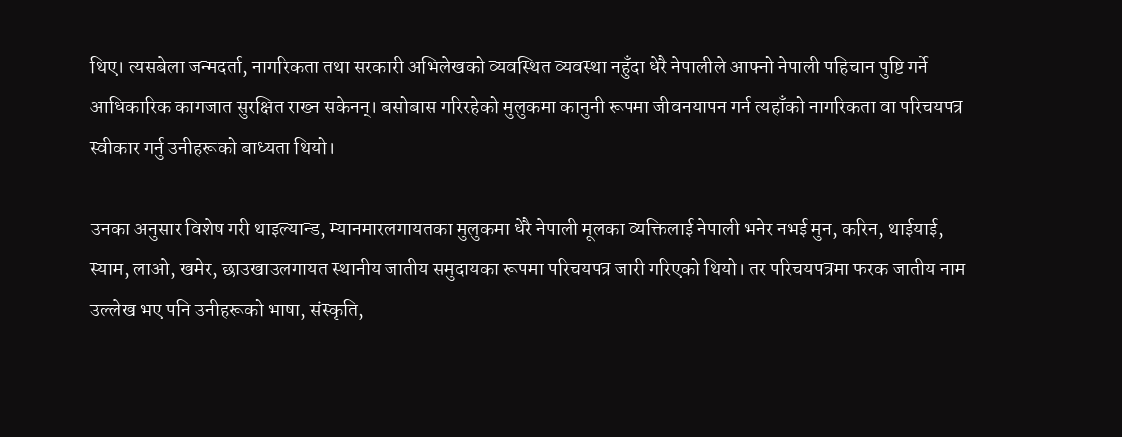थिए। त्यसबेला जन्मदर्ता, नागरिकता तथा सरकारी अभिलेखको व्यवस्थित व्यवस्था नहुँदा धेरै नेपालीले आफ्नो नेपाली पहिचान पुष्टि गर्ने आधिकारिक कागजात सुरक्षित राख्न सकेनन्। बसोबास गरिरहेको मुलुकमा कानुनी रूपमा जीवनयापन गर्न त्यहाँको नागरिकता वा परिचयपत्र स्वीकार गर्नु उनीहरूको बाध्यता थियो।

उनका अनुसार विशेष गरी थाइल्यान्ड, म्यानमारलगायतका मुलुकमा धेरै नेपाली मूलका व्यक्तिलाई नेपाली भनेर नभई मुन, करिन, थाईयाई, स्याम, लाओ, खमेर, छाउखाउलगायत स्थानीय जातीय समुदायका रूपमा परिचयपत्र जारी गरिएको थियो। तर परिचयपत्रमा फरक जातीय नाम उल्लेख भए पनि उनीहरूको भाषा, संस्कृति,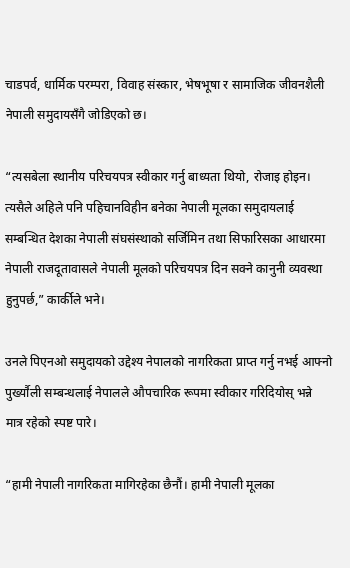चाडपर्व, धार्मिक परम्परा, विवाह संस्कार, भेषभूषा र सामाजिक जीवनशैली नेपाली समुदायसँगै जोडिएको छ।

“त्यसबेला स्थानीय परिचयपत्र स्वीकार गर्नु बाध्यता थियो, रोजाइ होइन। त्यसैले अहिले पनि पहिचानविहीन बनेका नेपाली मूलका समुदायलाई सम्बन्धित देशका नेपाली संघसंस्थाको सर्जिमिन तथा सिफारिसका आधारमा नेपाली राजदूतावासले नेपाली मूलको परिचयपत्र दिन सक्ने कानुनी व्यवस्था हुनुपर्छ,” कार्कीले भने।

उनले पिएनओ समुदायको उद्देश्य नेपालको नागरिकता प्राप्त गर्नु नभई आफ्नो पुर्ख्यौली सम्बन्धलाई नेपालले औपचारिक रूपमा स्वीकार गरिदियोस् भन्ने मात्र रहेको स्पष्ट पारे।

“हामी नेपाली नागरिकता मागिरहेका छैनौं। हामी नेपाली मूलका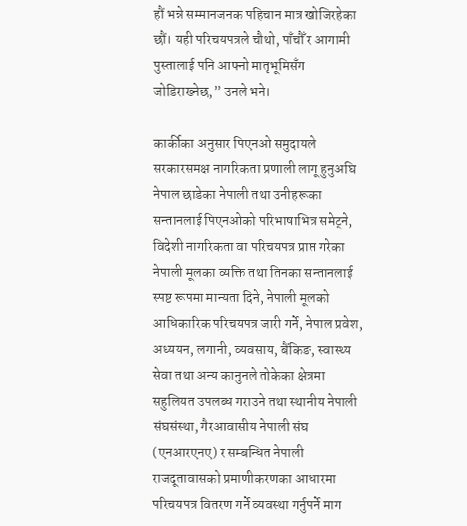हौं भन्ने सम्मानजनक पहिचान मात्र खोजिरहेका छौं। यही परिचयपत्रले चौथो, पाँचौँ र आगामी पुस्तालाई पनि आफ्नो मातृभूमिसँग जोडिराख्नेछ,” उनले भने।

कार्कीका अनुसार पिएनओ समुदायले सरकारसमक्ष नागरिकता प्रणाली लागू हुनुअघि नेपाल छाडेका नेपाली तथा उनीहरूका सन्तानलाई पिएनओको परिभाषाभित्र समेट्ने, विदेशी नागरिकता वा परिचयपत्र प्राप्त गरेका नेपाली मूलका व्यक्ति तथा तिनका सन्तानलाई स्पष्ट रूपमा मान्यता दिने, नेपाली मूलको आधिकारिक परिचयपत्र जारी गर्ने, नेपाल प्रवेश, अध्ययन, लगानी, व्यवसाय, बैंकिङ, स्वास्थ्य सेवा तथा अन्य कानुनले तोकेका क्षेत्रमा सहुलियत उपलब्ध गराउने तथा स्थानीय नेपाली संघसंस्था, गैरआवासीय नेपाली संघ (एनआरएनए) र सम्बन्धित नेपाली राजदूतावासको प्रमाणीकरणका आधारमा परिचयपत्र वितरण गर्ने व्यवस्था गर्नुपर्ने माग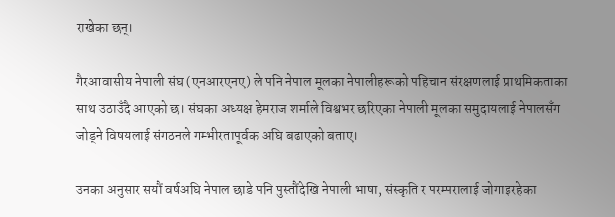राखेका छन्।

गैरआवासीय नेपाली संघ (एनआरएनए) ले पनि नेपाल मूलका नेपालीहरूको पहिचान संरक्षणलाई प्राथमिकताका साथ उठाउँदै आएको छ। संघका अध्यक्ष हेमराज शर्माले विश्वभर छरिएका नेपाली मूलका समुदायलाई नेपालसँग जोड्ने विषयलाई संगठनले गम्भीरतापूर्वक अघि बढाएको बताए।

उनका अनुसार सयौं वर्षअघि नेपाल छाडे पनि पुस्तौंदेखि नेपाली भाषा, संस्कृति र परम्परालाई जोगाइरहेका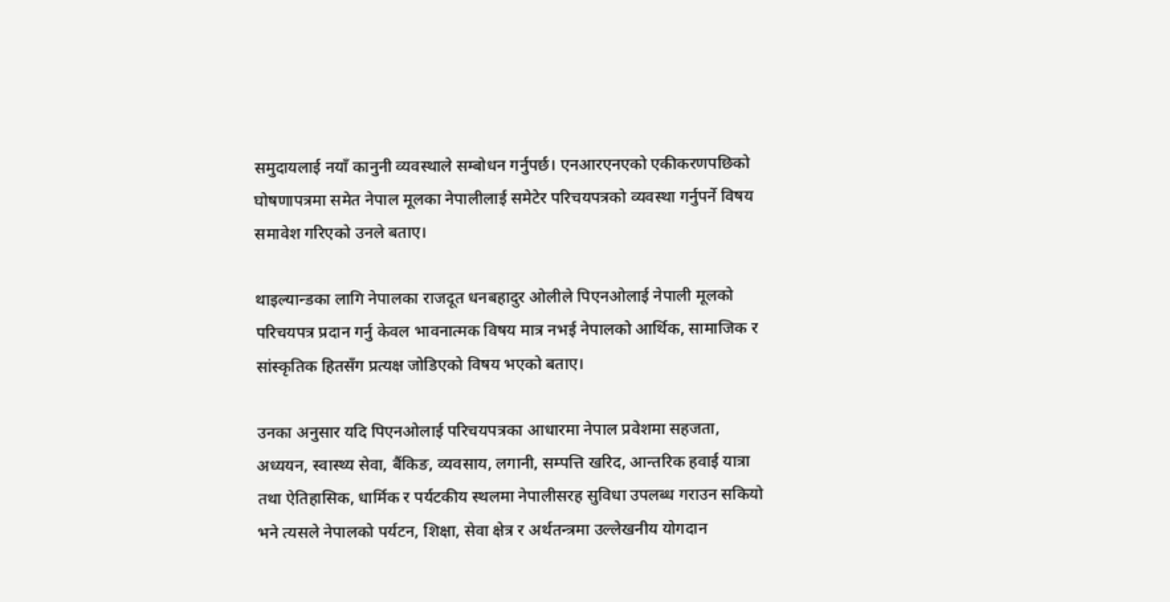समुदायलाई नयाँ कानुनी व्यवस्थाले सम्बोधन गर्नुपर्छ। एनआरएनएको एकीकरणपछिको घोषणापत्रमा समेत नेपाल मूलका नेपालीलाई समेटेर परिचयपत्रको व्यवस्था गर्नुपर्ने विषय समावेश गरिएको उनले बताए।

थाइल्यान्डका लागि नेपालका राजदूत धनबहादुर ओलीले पिएनओलाई नेपाली मूलको परिचयपत्र प्रदान गर्नु केवल भावनात्मक विषय मात्र नभई नेपालको आर्थिक, सामाजिक र सांस्कृतिक हितसँग प्रत्यक्ष जोडिएको विषय भएको बताए।

उनका अनुसार यदि पिएनओलाई परिचयपत्रका आधारमा नेपाल प्रवेशमा सहजता, अध्ययन, स्वास्थ्य सेवा, बैंकिङ, व्यवसाय, लगानी, सम्पत्ति खरिद, आन्तरिक हवाई यात्रा तथा ऐतिहासिक, धार्मिक र पर्यटकीय स्थलमा नेपालीसरह सुविधा उपलब्ध गराउन सकियो भने त्यसले नेपालको पर्यटन, शिक्षा, सेवा क्षेत्र र अर्थतन्त्रमा उल्लेखनीय योगदान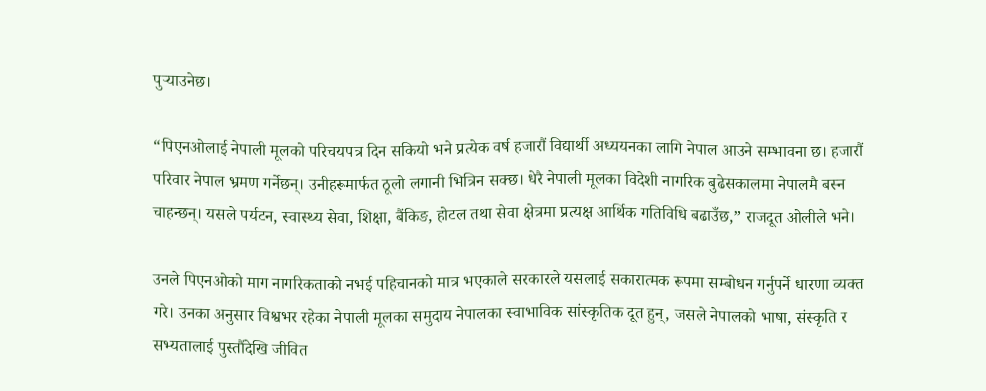पुर्‍याउनेछ।

“पिएनओलाई नेपाली मूलको परिचयपत्र दिन सकियो भने प्रत्येक वर्ष हजारौं विद्यार्थी अध्ययनका लागि नेपाल आउने सम्भावना छ। हजारौं परिवार नेपाल भ्रमण गर्नेछन्। उनीहरूमार्फत ठूलो लगानी भित्रिन सक्छ। धेरै नेपाली मूलका विदेशी नागरिक बुढेसकालमा नेपालमै बस्न चाहन्छन्। यसले पर्यटन, स्वास्थ्य सेवा, शिक्षा, बैंकिङ, होटल तथा सेवा क्षेत्रमा प्रत्यक्ष आर्थिक गतिविधि बढाउँछ,” राजदूत ओलीले भने।

उनले पिएनओको माग नागरिकताको नभई पहिचानको मात्र भएकाले सरकारले यसलाई सकारात्मक रूपमा सम्बोधन गर्नुपर्ने धारणा व्यक्त गरे। उनका अनुसार विश्वभर रहेका नेपाली मूलका समुदाय नेपालका स्वाभाविक सांस्कृतिक दूत हुन्, जसले नेपालको भाषा, संस्कृति र सभ्यतालाई पुस्तौंदेखि जीवित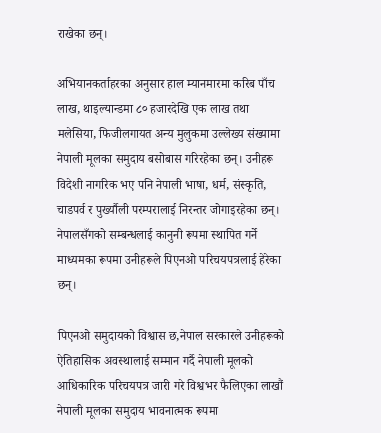राखेका छन्।

अभियानकर्ताहरका अनुसार हाल म्यानमारमा करिब पाँच  लाख, थाइल्यान्डमा ८० हजारदेखि एक लाख तथा मलेसिया, फिजीलगायत अन्य मुलुकमा उल्लेख्य संख्यामा नेपाली मूलका समुदाय बसोबास गरिरहेका छन्। उनीहरू विदेशी नागरिक भए पनि नेपाली भाषा, धर्म, संस्कृति, चाडपर्व र पुर्ख्यौली परम्परालाई निरन्तर जोगाइरहेका छन्। नेपालसँगको सम्बन्धलाई कानुनी रूपमा स्थापित गर्ने माध्यमका रूपमा उनीहरूले पिएनओ परिचयपत्रलाई हेरेका छन्।

पिएनओ समुदायको विश्वास छ,नेपाल सरकारले उनीहरूको ऐतिहासिक अवस्थालाई सम्मान गर्दै नेपाली मूलको आधिकारिक परिचयपत्र जारी गरे विश्वभर फैलिएका लाखौं नेपाली मूलका समुदाय भावनात्मक रूपमा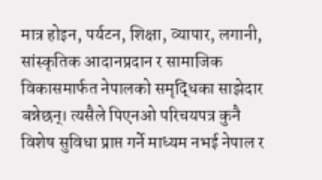मात्र होइन, पर्यटन, शिक्षा, व्यापार, लगानी, सांस्कृतिक आदानप्रदान र सामाजिक विकासमार्फत नेपालको समृद्धिका साझेदार बन्नेछन्। त्यसैले पिएनओ परिचयपत्र कुनै विशेष सुविधा प्राप्त गर्ने माध्यम नभई नेपाल र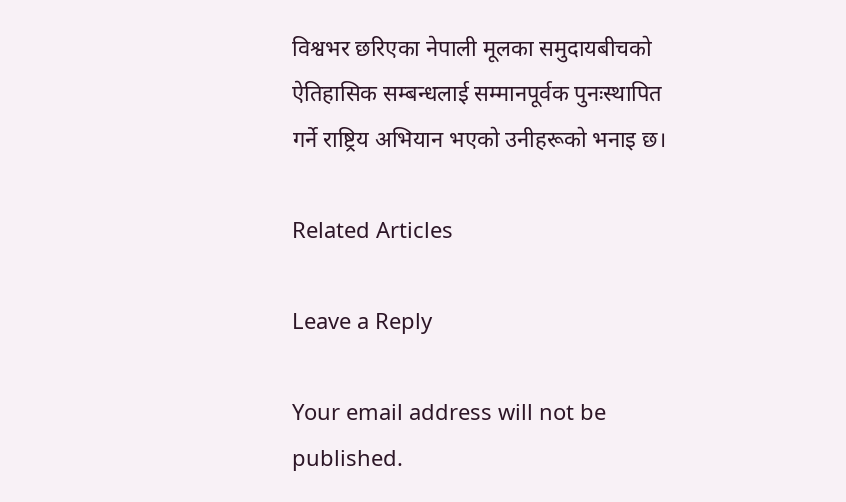विश्वभर छरिएका नेपाली मूलका समुदायबीचको ऐतिहासिक सम्बन्धलाई सम्मानपूर्वक पुनःस्थापित गर्ने राष्ट्रिय अभियान भएको उनीहरूको भनाइ छ।

Related Articles

Leave a Reply

Your email address will not be published.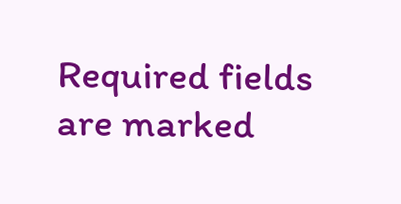Required fields are marked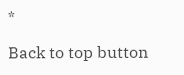*

Back to top button